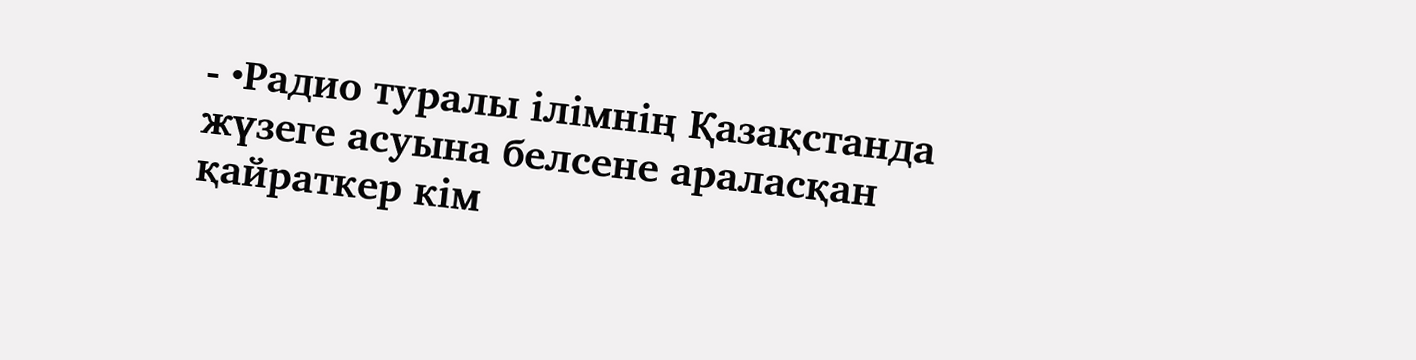- •Радио туралы ілімнің Қазақстанда жүзеге асуына белсене араласқан қайраткер кім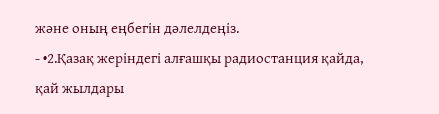және оның еңбегін дәлелдеңіз.
- •2.Қазақ жеріндегі алғашқы радиостанция қайда, қай жылдары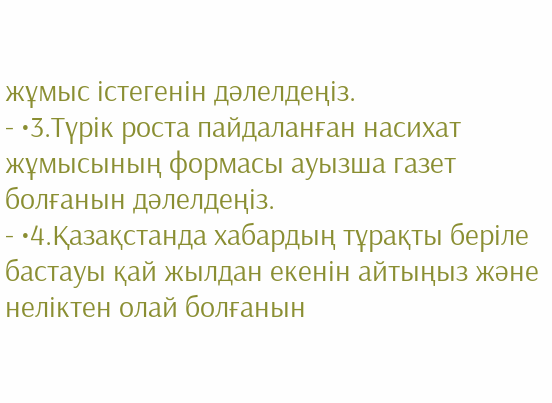жұмыс істегенін дәлелдеңіз.
- •3.Түрік роста пайдаланған насихат жұмысының формасы ауызша газет болғанын дәлелдеңіз.
- •4.Қазақстанда хабардың тұрақты беріле бастауы қай жылдан екенін айтыңыз және неліктен олай болғанын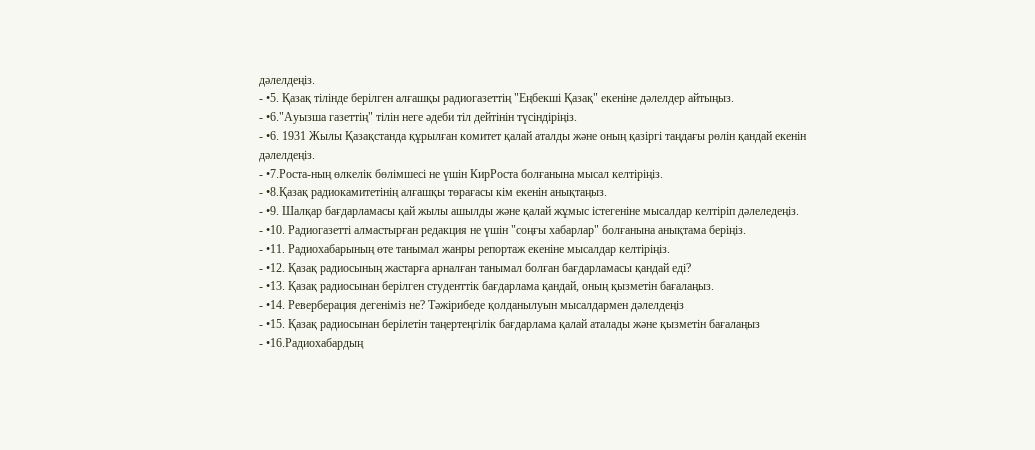дәлелдеңіз.
- •5. Қазақ тілінде берілген алғашқы радиогазеттің "Еңбекші Қазақ" екеніне дәлелдер айтыңыз.
- •6."Ауызша газеттің" тілін неге әдеби тіл дейтінін түсіндіріңіз.
- •6. 1931 Жылы Қазақстанда құрылған комитет қалай аталды және оның қазіргі таңдағы рөлін қандай екенін дәлелдеңіз.
- •7.Роста-ның өлкелік бөлімшесі не үшін КирРоста болғанына мысал келтіріңіз.
- •8.Қазақ радиокамитетінің алғашқы төрағасы кім екенін анықтаңыз.
- •9. Шалқар бағдарламасы қай жылы ашылды және қалай жұмыс істегеніне мысалдар келтіріп дәлеледеңіз.
- •10. Радиогазетті алмастырған редакция не үшін "соңғы хабарлар" болғанына анықтама беріңіз.
- •11. Радиохабарының өте танымал жанры репортаж екеніне мысалдар келтіріңіз.
- •12. Қазақ радиосының жастарға арналған танымал болған бағдарламасы қандай еді?
- •13. Қазақ радиосынан берілген студенттік бағдарлама қандай, оның қызметін бағалаңыз.
- •14. Реверберация дегеніміз не? Тәжірибеде қолданылуын мысалдармен дәлелдеңіз
- •15. Қазақ радиосынан берілетін таңертеңгілік бағдарлама қалай аталады және қызметін бағалаңыз
- •16.Радиохабардың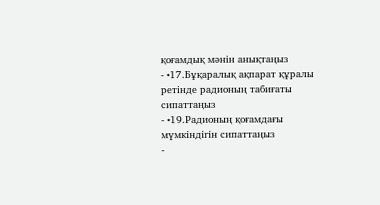қоғамдық мәнін анықтаңыз
- •17.Бұқаралық ақпарат құралы ретінде радионың табиғаты сипаттаңыз
- •19.Радионың қоғамдағы мүмкіндігін сипаттаңыз
-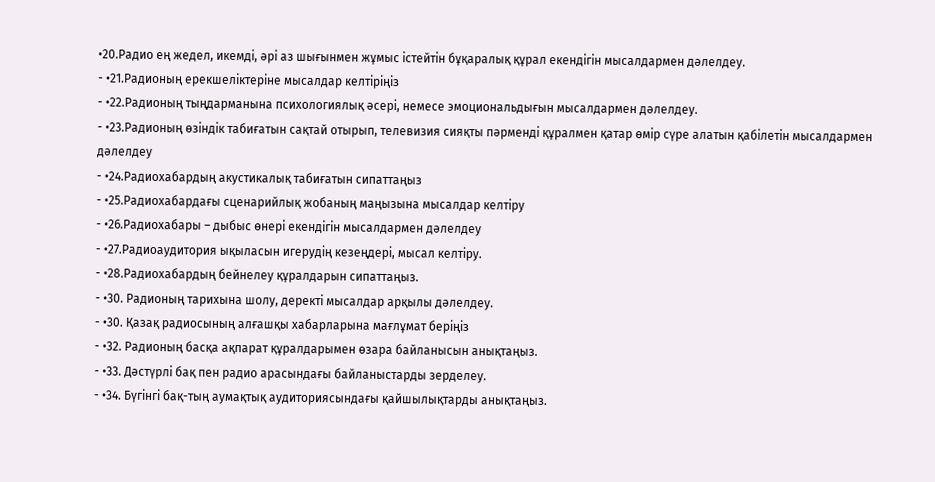•20.Радио ең жедел, икемді, әрі аз шығынмен жұмыс істейтін бұқаралық құрал екендігін мысалдармен дәлелдеу.
- •21.Радионың ерекшеліктеріне мысалдар келтіріңіз
- •22.Радионың тыңдарманына психологиялық әсері, немесе эмоциональдығын мысалдармен дәлелдеу.
- •23.Радионың өзіндік табиғатын сақтай отырып, телевизия сияқты пәрменді құралмен қатар өмір сүре алатын қабілетін мысалдармен дәлелдеу
- •24.Радиохабардың акустикалық табиғатын сипаттаңыз
- •25.Радиохабардағы сценарийлық жобаның маңызына мысалдар келтіру
- •26.Радиохабары – дыбыс өнері екендігін мысалдармен дәлелдеу
- •27.Радиоаудитория ықыласын игерудің кезеңдері, мысал келтіру.
- •28.Радиохабардың бейнелеу құралдарын сипаттаңыз.
- •30. Радионың тарихына шолу, деректі мысалдар арқылы дәлелдеу.
- •30. Қазақ радиосының алғашқы хабарларына мағлұмат беріңіз
- •32. Радионың басқа ақпарат құралдарымен өзара байланысын анықтаңыз.
- •33. Дәстүрлі бақ пен радио арасындағы байланыстарды зерделеу.
- •34. Бүгінгі бақ-тың аумақтық аудиториясындағы қайшылықтарды анықтаңыз.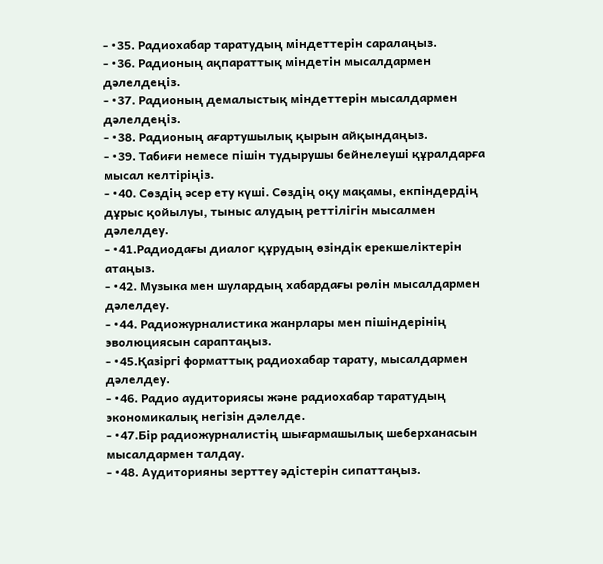- •35. Радиохабар таратудың міндеттерін саралаңыз.
- •36. Радионың ақпараттық міндетін мысалдармен дәлелдеңіз.
- •37. Радионың демалыстық міндеттерін мысалдармен дәлелдеңіз.
- •38. Радионың ағартушылық қырын айқындаңыз.
- •39. Табиғи немесе пішін тудырушы бейнелеуші құралдарға мысал келтіріңіз.
- •40. Сөздің әсер ету күші. Сөздің оқу мақамы, екпіндердің дұрыс қойылуы, тыныс алудың реттілігін мысалмен дәлелдеу.
- •41.Радиодағы диалог құрудың өзіндік ерекшеліктерін атаңыз.
- •42. Музыка мен шулардың хабардағы рөлін мысалдармен дәлелдеу.
- •44. Радиожурналистика жанрлары мен пішіндерінің эволюциясын сараптаңыз.
- •45.Қазіргі форматтық радиохабар тарату, мысалдармен дәлелдеу.
- •46. Радио аудиториясы және радиохабар таратудың экономикалық негізін дәлелде.
- •47.Бір радиожурналистің шығармашылық шеберханасын мысалдармен талдау.
- •48. Аудиторияны зерттеу әдістерін сипаттаңыз.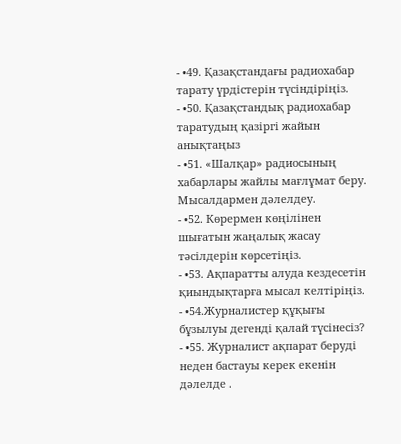- •49. Қазақстандағы радиохабар тарату үрдістерін түсіндіріңіз.
- •50. Қазақстандық радиохабар таратудың қазіргі жайын анықтаңыз
- •51. «Шалқар» радиосының хабарлары жайлы мағлұмат беру. Мысалдармен дәлелдеу.
- •52. Көрермен көңілінен шығатын жаңалық жасау тәсілдерін көрсетіңіз.
- •53. Ақпаратты алуда кездесетін қиындықтарға мысал келтіріңіз.
- •54.Журналистер құқығы бұзылуы дегенді қалай түсінесіз?
- •55. Журналист ақпарат беруді неден бастауы керек екенін дәлелде .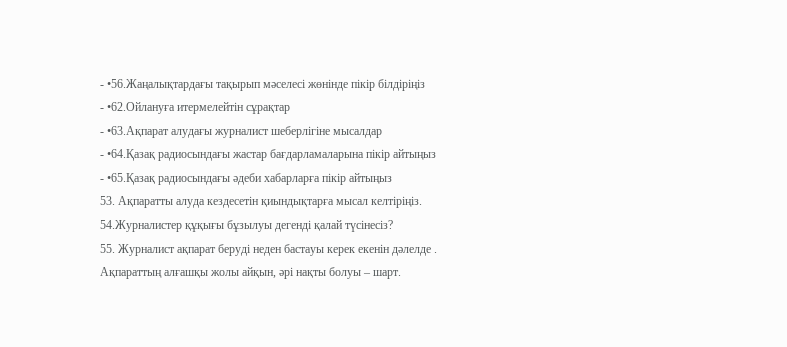- •56.Жаңалықтардағы тақырып мәселесі жөнінде пікір білдіріңіз
- •62.Ойлануға итермелейтін сұрақтар
- •63.Ақпарат алудағы журналист шеберлігіне мысалдар
- •64.Қазақ радиосындағы жастар бағдарламаларына пікір айтыңыз
- •65.Қазақ радиосындағы әдеби хабарларға пікір айтыңыз
53. Ақпаратты алуда кездесетін қиындықтарға мысал келтіріңіз.
54.Журналистер құқығы бұзылуы дегенді қалай түсінесіз?
55. Журналист ақпарат беруді неден бастауы керек екенін дәлелде .
Ақпараттың алғашқы жолы айқын, әрі нақты болуы – шарт.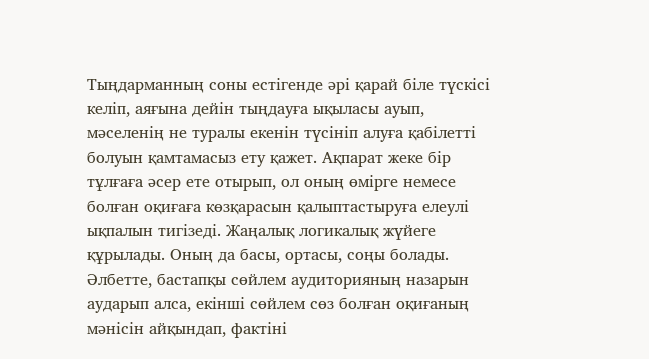Тыңдарманның соны естігенде әрі қарай біле түскісі келіп, аяғына дейін тыңдауға ықыласы ауып, мәселенің не туралы екенін түсініп алуға қабілетті болуын қамтамасыз ету қажет. Ақпарат жеке бір тұлғаға әсер ете отырып, ол оның өмірге немесе болған оқиғаға көзқарасын қалыптастыруға елеулі ықпалын тигізеді. Жаңалық логикалық жүйеге құрылады. Оның да басы, ортасы, соңы болады. Әлбетте, бастапқы сөйлем аудиторияның назарын аударып алса, екінші сөйлем сөз болған оқиғаның мәнісін айқындап, фактіні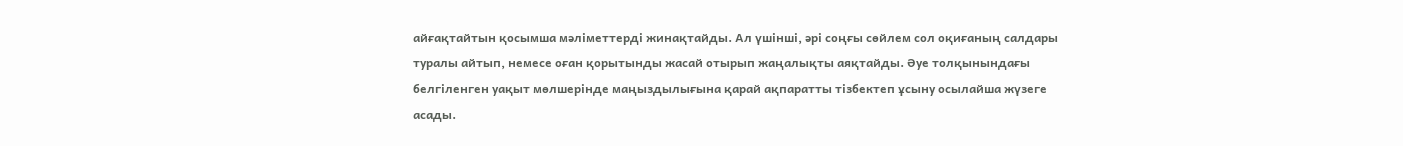айғақтайтын қосымша мәліметтерді жинақтайды. Ал үшінші, әрі соңғы сөйлем сол оқиғаның салдары туралы айтып, немесе оған қорытынды жасай отырып жаңалықты аяқтайды. Әуе толқынындағы белгіленген уақыт мөлшерінде маңыздылығына қарай ақпаратты тізбектеп ұсыну осылайша жүзеге асады.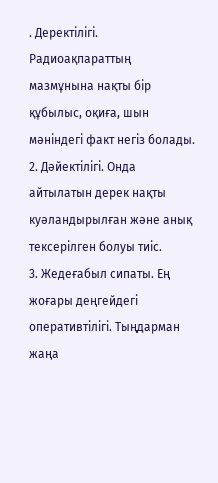. Деректілігі. Радиоақпараттың мазмұнына нақты бір құбылыс, оқиға, шын мәніндегі факт негіз болады.
2. Дәйектілігі. Онда айтылатын дерек нақты куәландырылған және анық тексерілген болуы тиіс.
3. Жедеғабыл сипаты. Ең жоғары деңгейдегі оперативтілігі. Тыңдарман жаңа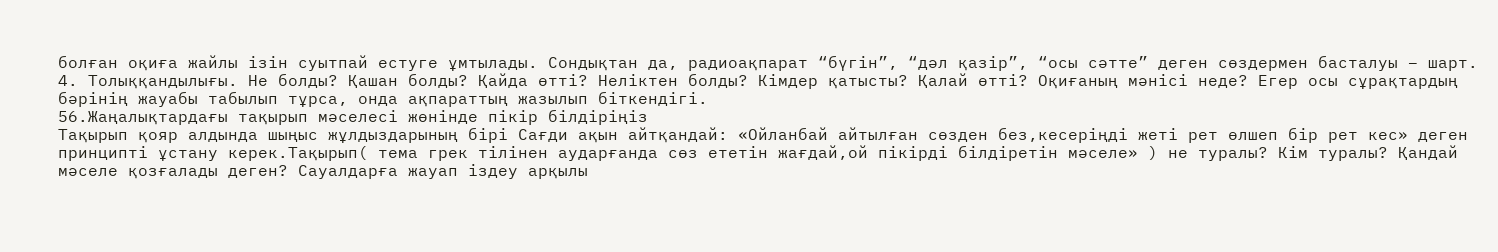болған оқиға жайлы ізін суытпай естуге ұмтылады. Сондықтан да, радиоақпарат “бүгін”, “дәл қазір”, “осы сәтте” деген сөздермен басталуы – шарт.
4. Толыққандылығы. Не болды? Қашан болды? Қайда өтті? Неліктен болды? Кімдер қатысты? Қалай өтті? Оқиғаның мәнісі неде? Егер осы сұрақтардың бәрінің жауабы табылып тұрса, онда ақпараттың жазылып біткендігі.
56.Жаңалықтардағы тақырып мәселесі жөнінде пікір білдіріңіз
Тақырып қояр алдында шыңыс жұлдыздарының бірі Сағди ақын айтқандай: «Ойланбай айтылған сөзден без,кесеріңді жеті рет өлшеп бір рет кес» деген принципті ұстану керек.Тақырып( тема грек тілінен аударғанда сөз ететін жағдай,ой пікірді білдіретін мәселе» ) не туралы? Кім туралы? Қандай мәселе қозғалады деген? Сауалдарға жауап іздеу арқылы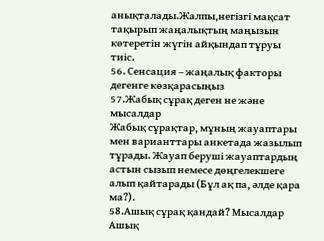анықталады.Жалпы,негізгі мақсат тақырып жаңалықтың маңызын көтеретін жүгін айқындап тұруы тиіс.
56. Сенсация – жаңалық факторы дегенге көзқарасыңыз
57.Жабық сұрақ деген не және мысалдар
Жабық сұрақтар, мұның жауаптары мен варианттары анкетада жазылып тұрады. Жауап беруші жауаптардың астын сызып немесе дөңгелекшеге алып қайтарады (Бұл ақ па, әлде қара ма?).
58.Ашық сұрақ қандай? Мысалдар
Ашық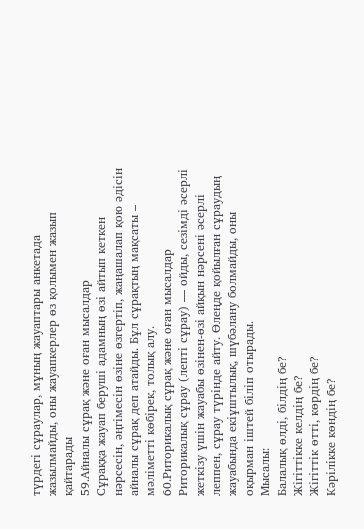түрдегі сұраулар, мұның жауаптары анкетада жазылмайды, оны жауапкерлер өз қолымен жазып қайтарады
59.Айналы сұрақ және оған мысалдар
Сұраққа жауап беруші адамның өзі айтып кеткен нәрсесін, әңгімесін өзіне өзгертіп, жаңашалап қою әдісін айналы сұрақ деп атайды. Бұл сұрақтың мақсаты – мәліметті көбірек, толық алу.
60.Риторикалық сұрақ және оған мысалдар
Риторикалық сұрау (лепті сұрау) — ойды, сезімді әсерлі жеткізу үшін жауабы өзінен-өзі айқын нәрсені әсерлі леппен, сұрау түрінде айту. Өлеңде қойылған сұраудың жауабында екіұштылық, шүбәлану болмайды, оны оқырман іштей біліп отырады.
Мысалы:
Балалық өлді, білдің бе?
Жігіттікке келдің бе?
Жігіттік өтті, көрдің бе?
Кәрілікке көндің бе?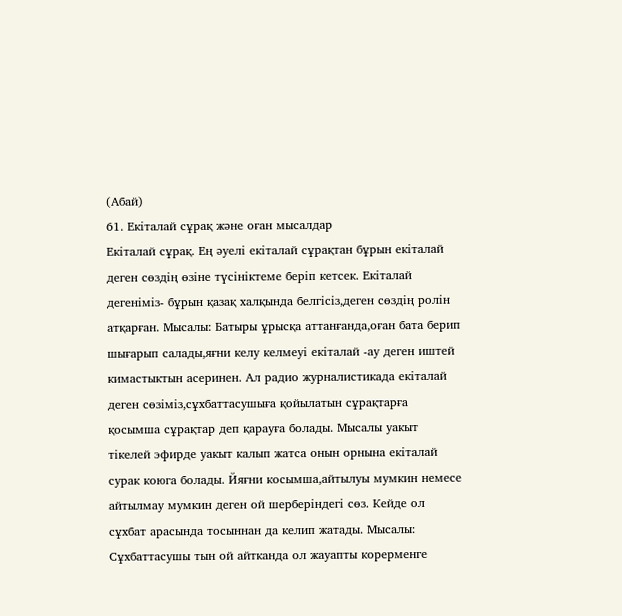(Абай)
61. Екіталай сұрақ және оған мысалдар
Екіталай сұрақ. Ең әуелі екіталай сұрақтан бұрын екіталай деген сөздің өзіне түсініктеме беріп кетсек. Екіталай дегеніміз- бұрын қазақ халқында белгісіз,деген сөздің ролін атқарған. Мысалы: Батыры ұрысқа аттанғанда,оған бата берип шығарып салады,яғни келу келмеуі екіталай -ау деген иштей кимастыктын асеринен. Ал радио журналистикада екіталай деген сөзіміз,сұхбаттасушыға қойылатын сұрақтарға қосымша сұрақтар деп қарауға болады. Мысалы уакыт тікелей эфирде уакыт калып жатса онын орнына екіталай сурак коюга болады. Йяғни косымша,айтылуы мумкин немесе айтылмау мумкин деген ой шерберіндегі сөз. Кейде ол сұхбат арасында тосыннан да келип жатады. Мысалы: Сұхбаттасушы тын ой айтканда ол жауапты корерменге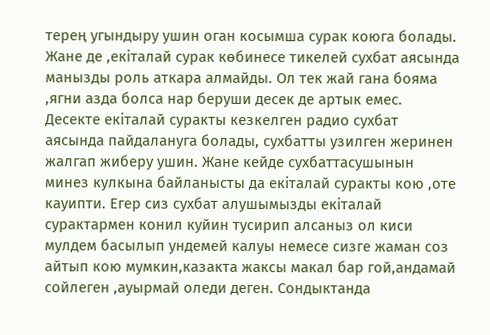терең угындыру ушин оган косымша сурак коюга болады. Жане де ,екіталай сурак көбинесе тикелей сухбат аясында манызды роль аткара алмайды. Ол тек жай гана бояма ,ягни азда болса нар беруши десек де артык емес. Десекте екіталай суракты кезкелген радио сухбат аясында пайдалануга болады, сухбатты узилген жеринен жалгап жиберу ушин. Жане кейде сухбаттасушынын минез кулкына байланысты да екіталай суракты кою ,оте кауипти. Егер сиз сухбат алушымызды екіталай сурактармен конил куйин тусирип алсаныз ол киси мулдем басылып ундемей калуы немесе сизге жаман соз айтып кою мумкин,казакта жаксы макал бар гой,андамай сойлеген ,ауырмай оледи деген. Сондыктанда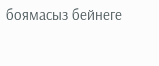боямасыз бейнеге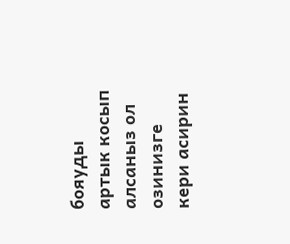бояуды артык косып алсаныз ол озинизге кери асирин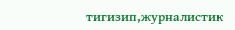тигизип,журналистик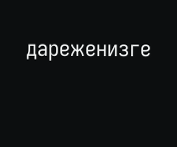дареженизге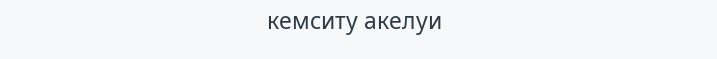кемситу акелуи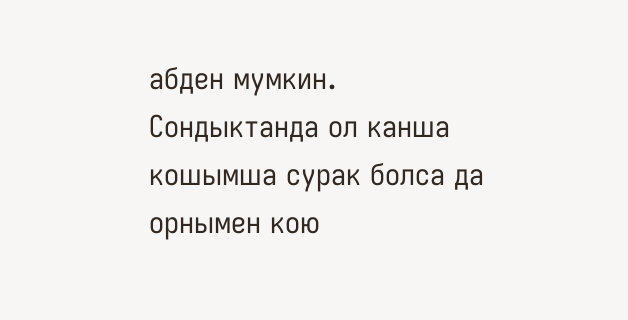абден мумкин. Сондыктанда ол канша кошымша сурак болса да орнымен кою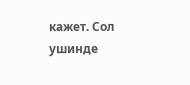кажет. Сол ушинде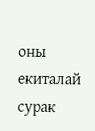оны екиталай сурак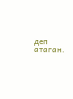деп атаган.